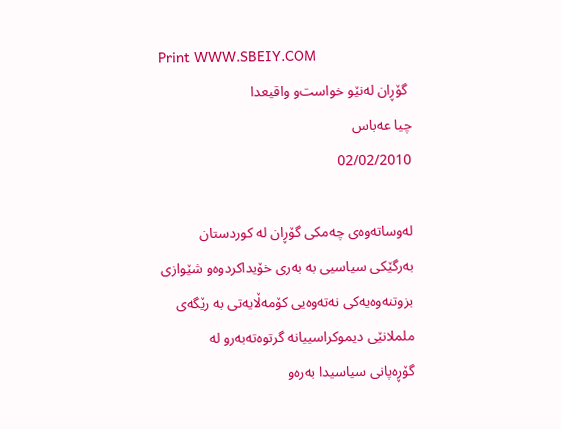Print WWW.SBEIY.COM
 گۆڕان له‌نێو خواست‌و واقیعدا
چیا عه‌باس
02/02/2010

له‌وساته‌وه‌ی چه‌مكی گۆڕان له‌ كوردستان به‌رگێكی سیاسیی به‌ به‌ری خۆیداكردوه‌‌و شێوازی بزوتنه‌وه‌یه‌كی نه‌ته‌وه‌یی كۆمه‌ڵایه‌تی به‌ رێگه‌ی ململانێی دیموكراسییانه‌ گرتوه‌ته‌به‌ر‌و له‌ گۆڕه‌پانی سیاسیدا به‌ره‌و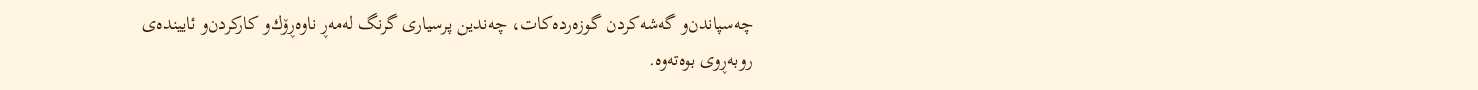چه‌سپاندن‌و گه‌شه‌كردن گوزه‌رده‌كات، چه‌ندین پرسیاری گرنگ له‌مه‌ڕ ناوه‌ڕۆك‌و كاركردن‌و ئایینده‌ی روبه‌ڕوی بوه‌ته‌وه‌.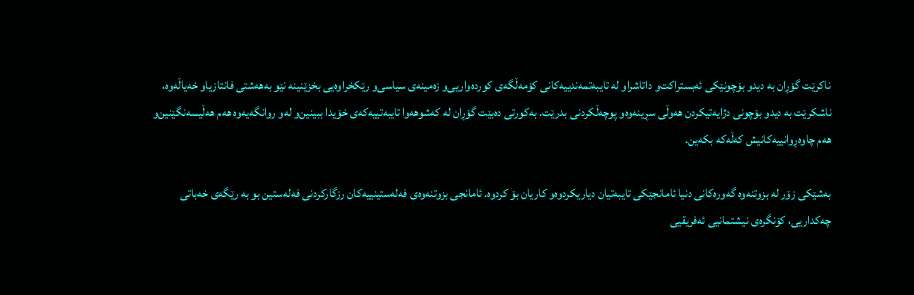ناكرێت گۆڕان به‌ دیدو بۆچونێكی ئه‌بستراكت‌و داتاشراو له‌ تایبه‌تمه‌ندییه‌كانی كۆمه‌ڵگه‌ی كورده‌واریی‌و زه‌مینه‌ی سیاسی‌و رێكخراوه‌یی بخزێنینه‌ نێو به‌هه‌شتی فانتازیا‌و خه‌یاڵه‌وه‌، ناشكرێت به‌ دیدو بۆچونی دژایه‌تیكردن هه‌وڵی سڕینه‌وه‌‌و پوچه‌ڵكردنی بدرێت. به‌كورتی ده‌بێت گۆڕان له‌ كه‌شوهه‌وا تایبه‌تییه‌كه‌ی خۆیدا ببینین‌و له‌و روانگه‌یه‌وه‌ هه‌م هه‌ڵیسه‌نگێنین‌و هه‌م چاوه‌ڕوانییه‌كانیش كه‌ڵه‌كه‌ بكه‌ین.

به‌شێكی زۆر له‌ بزوتنه‌وه‌ گه‌وره‌كانی دنیا ئامانجێكی تایبه‌تیان دیاریكردوه‌‌و كاریان بۆ كردوه‌. ئامانجی بزوتنه‌وه‌ی فه‌له‌ستینییه‌كان رزگاركردنی فه‌له‌ستین بو به‌ رێگه‌ی خه‌باتی چه‌كداریی، كۆنگره‌ی نیشتمانیی ئه‌فریقیی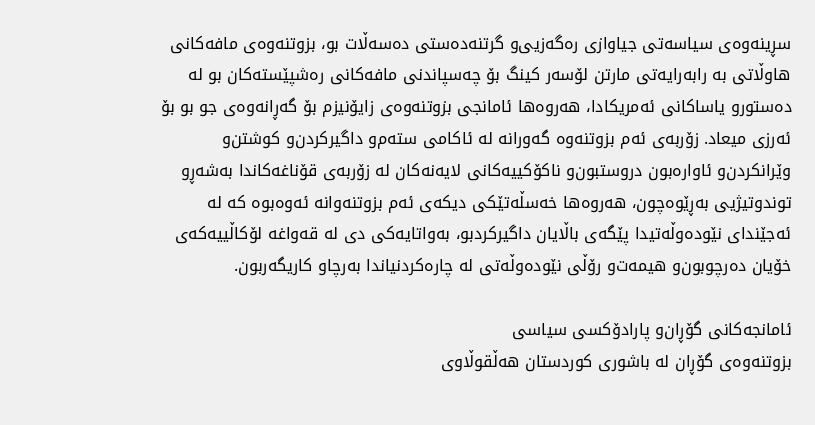سڕینه‌وه‌ی سیاسه‌تی جیاوازی ره‌گه‌زیی‌و گرتنه‌ده‌ستی ده‌سه‌ڵات بو، بزوتنه‌وه‌ی مافه‌كانی هاوڵاتی به‌ رابه‌رایه‌تی مارتن لۆسه‌ر كینگ بۆ چه‌سپاندنی مافه‌كانی ره‌شپێسته‌كان بو له‌ ده‌ستور‌و یاساكانی ئه‌مریكادا، هه‌روه‌ها ئامانجی بزوتنه‌وه‌ی زایۆنیزم بۆ گه‌ڕانه‌وه‌ی جو بو بۆ ئه‌رزی میعاد. زۆربه‌ی ئه‌م بزوتنه‌وه‌ گه‌ورانه‌ له‌ ئاكامی سته‌م‌و داگیركردن‌و كوشتن‌و وێرانكردن‌و ئاواره‌بون دروستبون‌و ناكۆكییه‌كانی لایه‌نه‌كان له‌ زۆربه‌ی قۆناغه‌كاندا به‌شه‌ڕ‌و توندوتیژیی به‌ڕێوه‌چون، هه‌روه‌ها خه‌سڵه‌تێكی دیكه‌ی ئه‌م بزوتنه‌وانه‌ ئه‌وه‌بوه‌ كه‌ له‌ ئه‌جێندای نێوده‌وڵه‌تیدا پێگه‌ی باڵایان داگیركردبو، به‌واتایه‌كی دی له‌ قه‌واغه‌ لۆكاڵییه‌كه‌ی خۆیان ده‌رچوبون‌و هیمه‌ت‌و رۆڵی نێوده‌وڵه‌تی له‌ چاره‌كردنیاندا به‌رچاو كاریگه‌ربون.

ئامانجه‌كانی گۆڕان‌و پارادۆكسی سیاسی
بزوتنه‌وه‌ی گۆڕان له‌ باشوری كوردستان هه‌ڵقوڵاوی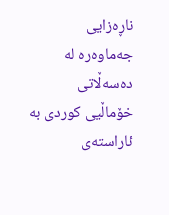ناڕه‌زایی جه‌ماوه‌ره‌ له‌ ده‌سه‌ڵاتی خۆماڵیی كوردی به‌ ئاراسته‌ی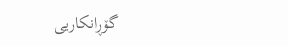گۆڕانكاریی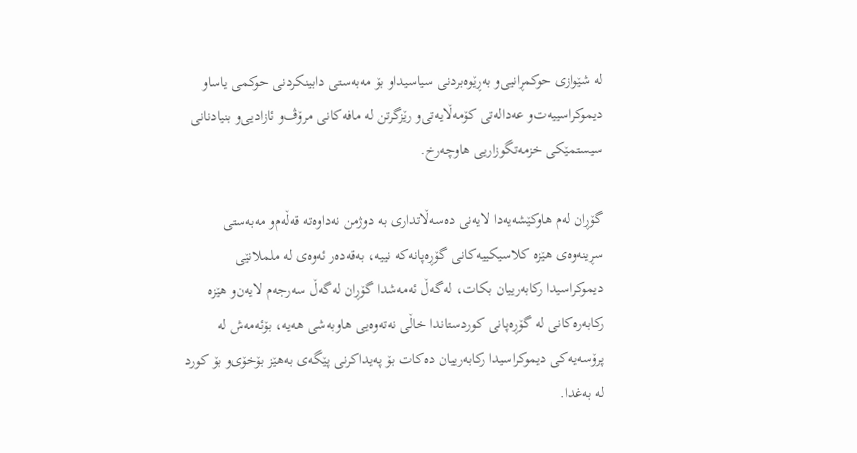له‌ شێوازی حوكمڕانیی‌و به‌ڕێوه‌بردنی سیاسیدا‌و بۆ مه‌به‌ستی دابینكردنی حوكمی یاسا‌و دیموكراسییه‌ت‌و عه‌داله‌تی كۆمه‌ڵایه‌تی‌و رێزگرتن له‌ مافه‌كانی مرۆڤ‌و ئازادیی‌و بنیادنانی سیستمێكی خزمه‌تگوزاریی هاوچه‌رخ.

گۆڕان له‌م هاوكێشه‌یه‌دا لایه‌نی ده‌سه‌ڵاتداری به‌ دوژمن نه‌داوه‌ته‌ قه‌ڵه‌م‌و مه‌به‌ستی سڕینه‌وه‌ی هێزه‌ كلاسیكییه‌كانی گۆڕه‌پانه‌كه‌ نییه‌، به‌قه‌ده‌ر ئه‌وه‌ی له‌ ململانێی دیموكراسیدا ركابه‌رییان بكات، له‌گه‌ڵ‌ ئه‌مه‌شدا گۆڕان له‌گه‌ڵ‌ سه‌رجه‌م لایه‌ن‌و هێزه‌ ركابه‌ره‌كانی له‌ گۆڕه‌پانی كوردستاندا خاڵی نه‌ته‌وه‌یی هاوبه‌شی هه‌یه‌، بۆئه‌مه‌ش له‌ پرۆسه‌یه‌كی دیموكراسیدا ركابه‌رییان ده‌كات بۆ په‌یداكرنی پێگه‌ی به‌هێز بۆخۆی‌و بۆ كورد له‌ به‌غدا.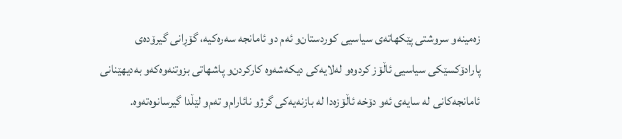زه‌مینه‌‌و سروشتی پێكهاته‌ی سیاسیی كوردستان‌و ئه‌م دو ئامانجه‌ سه‌ره‌كیه‌، گۆڕانی گیرۆده‌ی پارادۆكسێكی سیاسیی ئاڵۆز كردوه‌‌و له‌لایه‌كی دیكه‌شه‌وه‌ كاركردن‌و پاشهاتی بزوتنه‌وه‌كه‌‌و به‌دیهێنانی ئامانجه‌كانی له‌ سایه‌ی ئه‌و دۆخه‌ ئاڵۆزه‌دا له‌ بازنه‌یه‌كی گرژ‌و نائارام‌و ته‌م‌و لێڵدا گیرسانوه‌ته‌وه‌.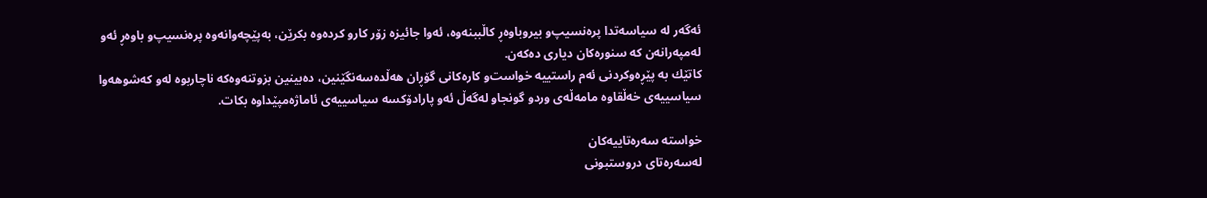ئه‌گه‌ر له‌ سیاسه‌تدا پره‌نسیپ‌و بیروباوه‌ڕ كاڵببنه‌وه‌، ئه‌وا جائیزه‌ زۆر كار‌و كرده‌وه‌ بكرێن، به‌پێچه‌وانه‌وه‌ پره‌نسیپ‌و باوه‌ڕ ئه‌و له‌مپه‌رانه‌ن كه‌ سنوره‌كان دیاری ده‌كه‌ن.
كاتێك به‌ پێڕه‌وكردنی ئه‌م راستییه‌ خواست‌و كاره‌كانی گۆڕان هه‌ڵده‌سه‌نگێنین، ده‌بینین بزوتنه‌وه‌كه‌ ناچاربوه‌ له‌و كه‌شوهه‌وا سیاسییه‌ی خه‌ڵقاوه‌ مامه‌ڵه‌ی ورد‌و گونجاو له‌گه‌ڵ‌ ئه‌و پارادۆكسه‌ سیاسییه‌ی ئاماژه‌مپێداوه‌ بكات.

خواسته‌ سه‌ره‌تاییه‌كان
له‌سه‌ره‌تای دروستبونی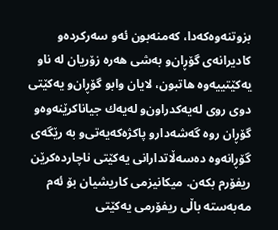بزوتنه‌وه‌كه‌دا، كه‌منه‌بون ئه‌و سه‌ركرده‌‌و كادیرانه‌ی گۆڕان‌و به‌شی هه‌ره‌ زۆریان له‌ ناو یه‌كێتییه‌وه‌ هاتبون، لایان وابو گۆڕان‌و یه‌كێتی دوی روی له‌یه‌كدراون‌و له‌یه‌ك جیاناكرێنه‌وه‌‌و گۆڕان روه‌ گه‌شه‌دار‌و پاكژه‌كه‌یه‌تی‌و به‌ رێگه‌ی گۆڕانه‌وه‌ ده‌سه‌ڵاتدارانی یه‌كێتی ناچارده‌كرێن ریفۆرم بكه‌ن. میكانیزمی كاریشیان بۆ ئه‌م مه‌به‌سته‌ باڵی ریفۆرمی یه‌كێتی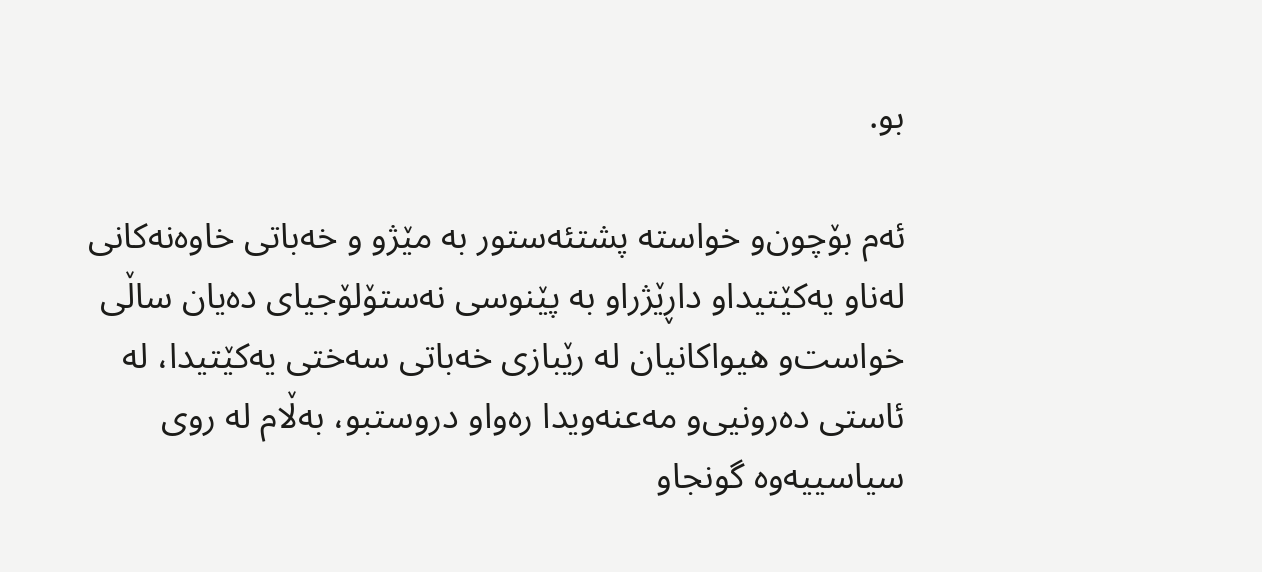بو.

ئه‌م بۆچون‌و خواسته‌ پشتئه‌ستور به‌ مێژو ‌و خه‌باتی خاوه‌نه‌كانی له‌ناو یه‌كێتیدا‌و داڕێژراو به‌ پێنوسی نه‌ستۆلۆجیای ده‌یان ساڵی خواست‌و هیواكانیان له‌ رێبازی خه‌باتی سه‌ختی یه‌كێتیدا، له‌ ئاستی ده‌رونیی‌و مه‌عنه‌ویدا ره‌وا‌و دروستبو، به‌ڵام له‌ روی سیاسییه‌وه‌ گونجاو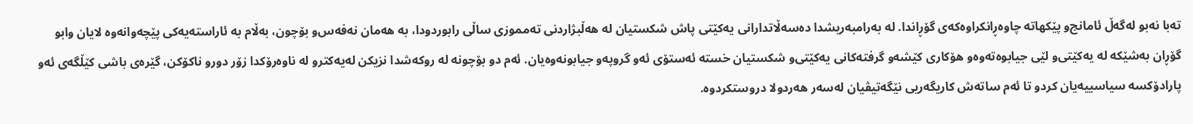ته‌با نه‌بو له‌گه‌ڵ‌ ئامانج‌و پێكهاته‌ چاوه‌ڕانكراوه‌كه‌ی گۆڕاندا. له‌ به‌رامبه‌ریشدا ده‌سه‌ڵاتدارانی یه‌كێتی پاش شكستیان له‌ هه‌ڵبژاردنی ته‌مموزی ساڵی رابوردودا، به‌ هه‌مان نه‌فه‌س‌و بۆچون، به‌ڵام به‌ ئاراسته‌یه‌كی پێچه‌وانه‌وه‌ لایان وابو گۆڕان به‌شێكه‌ له‌ یه‌كێتی‌و لێی جیابوه‌ته‌وه‌‌و هۆكاری كێشه‌‌و گرفته‌كانی یه‌كێتی‌و شكستیان خسته‌ ئه‌ستۆی ئه‌و گروپه‌‌و جیابونه‌وه‌یان. ئه‌م دو بۆچونه‌ له‌ روكه‌شدا نزیكن له‌یه‌كتر‌و له‌ ناوه‌رۆكدا زۆر دور‌و ناكۆكن، گێره‌ی باشی كێڵگه‌ی ئه‌و پارادۆكسه‌ سیاسییه‌یان كرد‌و تا ئه‌م ساته‌ش كاریگه‌ریی نێگه‌تیڤیان له‌سه‌ر هه‌ردولا دروستكردوه‌.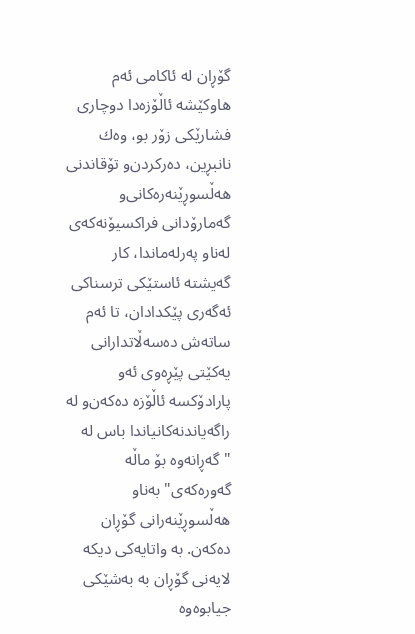گۆڕان له‌ ئاكامی ئه‌م هاوكێشه‌ ئاڵۆزه‌دا دوچاری فشارێكی زۆر بو، وه‌ك نانبڕین، ده‌ركردن‌و تۆقاندنی هه‌ڵسوڕێنه‌ره‌كانی‌و گه‌مارۆدانی فراكسیۆنه‌كه‌ی له‌ناو په‌رله‌ماندا، كار گه‌یشته‌ ئاستێكی ترسناكی ئه‌گه‌ری پێكدادان، تا ئه‌م ساته‌ش ده‌سه‌ڵاتدارانی یه‌كێتی پێڕه‌وی ئه‌و پارادۆكسه‌ ئاڵۆزه‌ ده‌كه‌ن‌و له‌ راگه‌یاندنه‌كانیاندا باس له‌ "گه‌ڕانه‌وه‌ بۆ ماڵه‌ گه‌وره‌كه‌ی" به‌ناو هه‌ڵسوڕێنه‌رانی گۆڕان ده‌كه‌ن. به‌ واتایه‌كی دیكه‌ لایه‌نی گۆڕان به‌ به‌شێكی جیابوه‌وه‌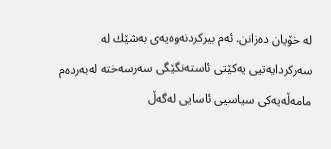له‌ خۆیان ده‌زانن. ئه‌م بیركردنه‌وه‌یه‌ی به‌شێك له‌ سه‌ركردایه‌تیی یه‌كێتی ئاسته‌نگێگی سه‌رسه‌خته‌ له‌به‌رده‌م مامه‌ڵه‌یه‌كی سیاسیی ئاسایی له‌گه‌ڵ‌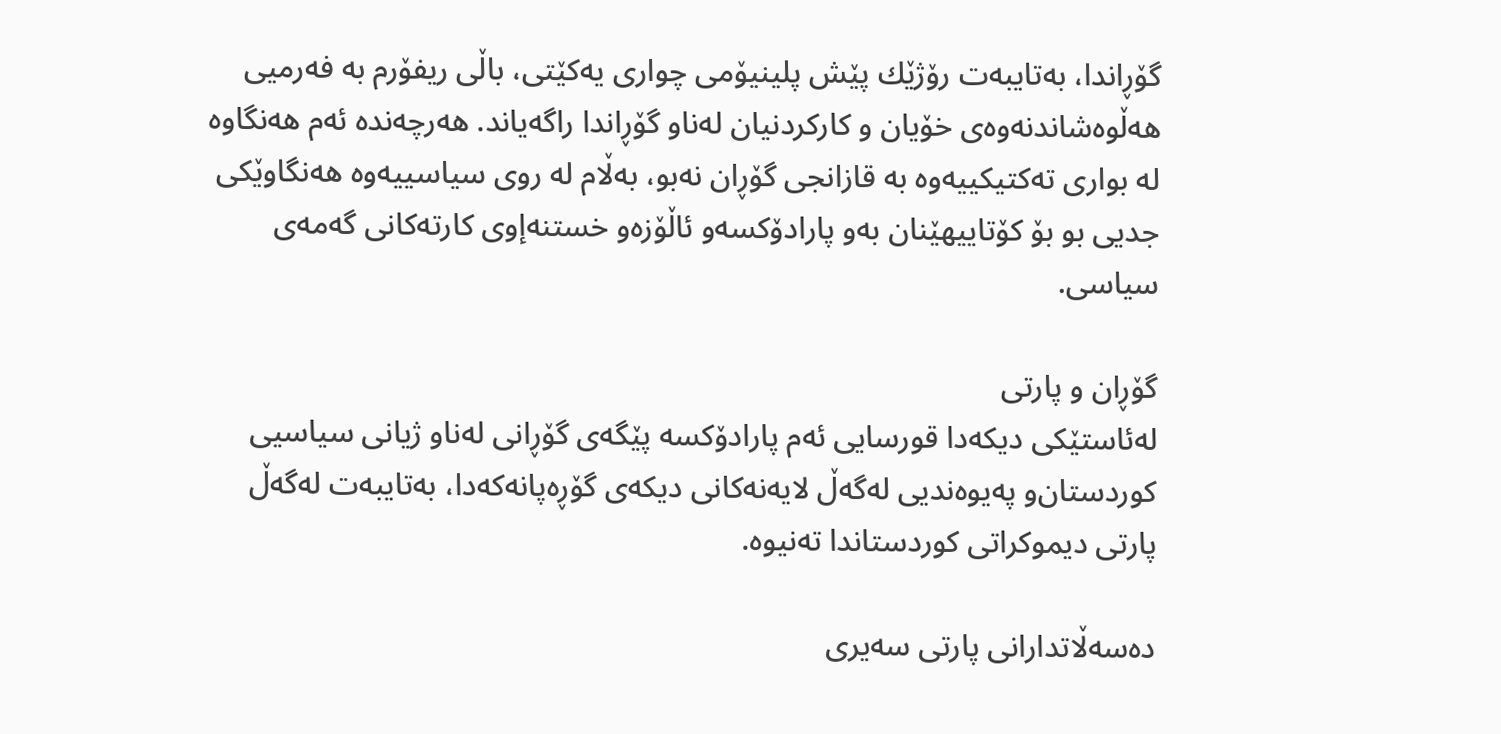گۆڕاندا، به‌تایبه‌ت رۆژێك پێش پلینیۆمی چواری یه‌كێتی، باڵی ریفۆرم به‌ فه‌رمیی هه‌ڵوه‌شاندنه‌وه‌ی خۆیان ‌و كاركردنیان له‌ناو گۆڕاندا راگه‌یاند. هه‌رچه‌نده‌ ئه‌م هه‌نگاوه‌ له‌ بواری ته‌كتیكییه‌وه‌ به‌ قازانجی گۆڕان نه‌بو، به‌ڵام له‌ روی سیاسییه‌وه‌ هه‌نگاوێكی جدیی بو بۆ كۆتاییهێنان به‌و پارادۆكسه‌‌و ئاڵۆزه‌‌و خستنه‌إوی كارته‌كانی گه‌مه‌ی سیاسی.

گۆڕان و پارتی
له‌ئاستێكی دیكه‌دا قورسایی ئه‌م پارادۆكسه‌ پێگه‌ی گۆڕانی له‌ناو ژیانی سیاسیی كوردستان‌و په‌یوه‌ندیی له‌گه‌ڵ‌ لایه‌نه‌كانی دیكه‌ی گۆڕه‌پانه‌كه‌دا، به‌تایبه‌ت له‌گه‌ڵ‌ پارتی دیموكراتی كوردستاندا ته‌نیوه‌.

ده‌سه‌ڵاتدارانی پارتی سه‌یری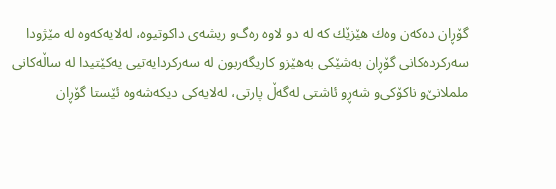گۆڕان ده‌كه‌ن وه‌ك هێزێك كه‌ له‌ دو لاوه‌ ره‌گ‌و ریشه‌ی داكوتیوه‌، له‌لایه‌كه‌وه‌ له‌ مێژودا سه‌ركرده‌كانی گۆڕان به‌شێكی به‌هێز‌و كاریگه‌ربون له‌ سه‌ركردایه‌تیی یه‌كێتیدا له‌ ساڵه‌كانی ململانێ‌‌و ناكۆكی‌و شه‌ڕ‌و ئاشتی له‌گه‌ڵ‌ پارتی، له‌لایه‌كی دیكه‌شه‌وه‌ ئێستا گۆڕان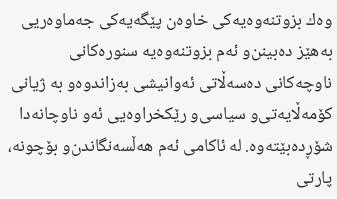وه‌ك بزوتنه‌وه‌یه‌كی خاوه‌ن پێگه‌یه‌كی جه‌ماوه‌ریی به‌هێز ده‌بینن‌و ئه‌م بزوتنه‌وه‌یه‌ سنوره‌كانی ناوچه‌كانی ده‌سه‌ڵاتی ئه‌وانیشی به‌زاندوه‌‌و به‌ ژیانی كۆمه‌ڵایه‌تی‌و سیاسی‌و رێكخراوه‌یی ئه‌و ناوچانه‌دا شۆڕده‌بێته‌وه‌. له‌ ئاكامی ئه‌م هه‌ڵسه‌نگاندن‌و بۆچونه‌، پارتی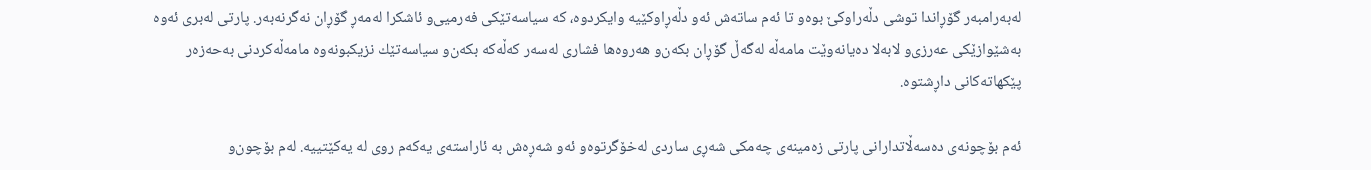له‌به‌رامبه‌ر گۆڕاندا توشی دڵه‌راوكێ‌ بوه‌‌و تا ئه‌م ساته‌ش ئه‌و دڵه‌ڕاوكێیه‌ وایكردوه‌، كه‌ سیاسه‌تێكی فه‌رمیی‌و ئاشكرا له‌مه‌ڕ گۆڕان نه‌گرنه‌به‌ر. پارتی له‌بری ئه‌وه‌ به‌شێوازێكی عه‌رزی‌و لابه‌لا ده‌یانه‌وێت مامه‌ڵه‌ له‌گه‌ڵ‌ گۆڕان بكه‌ن‌و هه‌روه‌ها فشاری له‌سه‌ر كه‌ڵه‌كه‌ بكه‌ن‌و سیاسه‌تێك نزیكبونه‌وه‌ مامه‌ڵه‌كردنی به‌حه‌زه‌ر پێكهاته‌كانی داڕشتوه‌.

ئه‌م بۆچونه‌ی ده‌سه‌ڵاتدارانی پارتی زه‌مینه‌ی چه‌مكی شه‌ڕی ساردی له‌خۆگرتوه‌‌و ئه‌و شه‌ڕه‌ش به‌ ئاراسته‌ی یه‌كه‌م روی‌ له‌ یه‌كێتییه‌. له‌م بۆچون‌و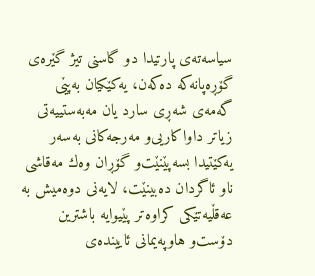سیاسه‌ته‌ی پارتیدا دو گاسنی تیژ گێره‌ی گۆڕه‌پانه‌كه‌ ده‌كه‌ن، یه‌كێكیان به‌پێی گه‌مه‌ی شه‌ڕی سارد یان مه‌به‌ستییه‌تی زیاتر داواكاریی‌و مه‌رجه‌كانی به‌سه‌ر یه‌كێتیدا بسه‌پێنێت‌و گۆڕان وه‌ك مه‌قاشی ناو ئاگردان ده‌بینێت، لایه‌نی دوه‌میش به‌ عه‌قڵیه‌تێكی كراوه‌تر پێیوایه‌ باشترین دۆست‌و هاوپه‌یمانی ئایینده‌ی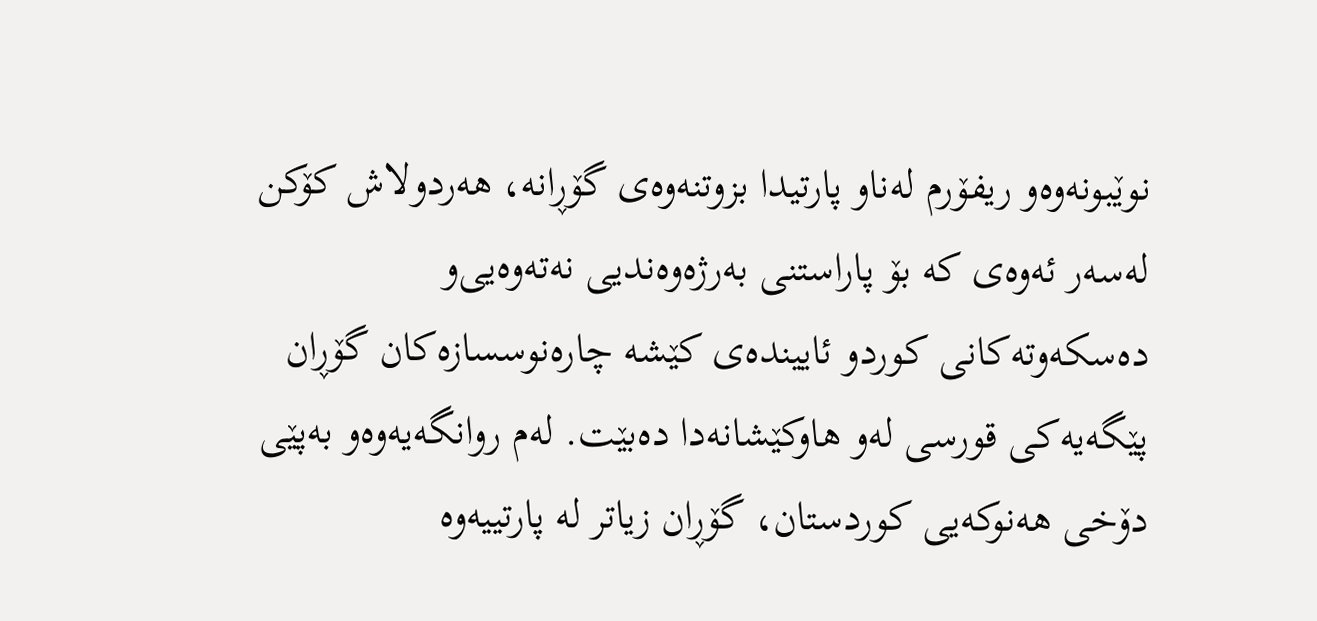نوێبونه‌وه‌‌و ریفۆرم له‌ناو پارتیدا بزوتنه‌وه‌ی گۆڕانه‌، هه‌ردولاش كۆكن له‌سه‌ر ئه‌وه‌ی كه‌ بۆ پاراستنی به‌رژه‌وه‌ندیی نه‌ته‌وه‌یی‌و ده‌سكه‌وته‌كانی كورد‌و ئایینده‌ی كێشه‌ چاره‌نوسسازه‌كان گۆڕان پێگه‌یه‌كی قورسی له‌و هاوكێشانه‌دا ده‌بێت. له‌م روانگه‌یه‌وه‌‌و به‌پێی دۆخی هه‌نوكه‌یی كوردستان، گۆڕان زیاتر له‌ پارتییه‌وه‌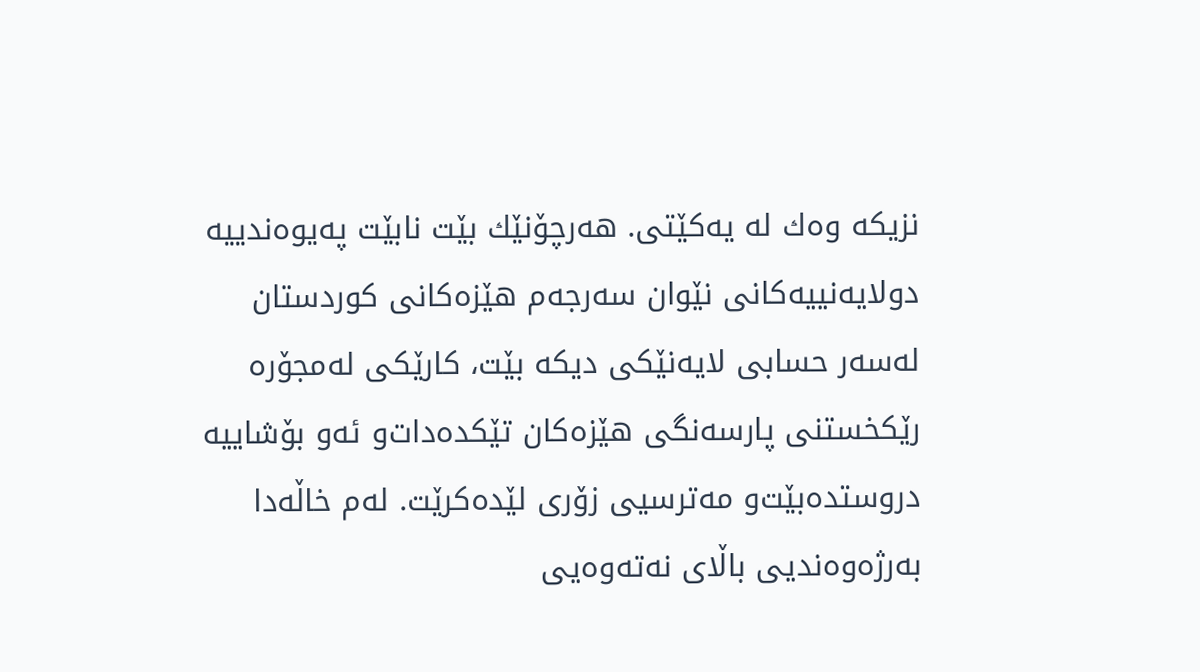نزیكه‌ وه‌ك له‌ یه‌كێتی. هه‌رچۆنێك بێت نابێت په‌یوه‌ندییه‌ دولایه‌نییه‌كانی نێوان سه‌رجه‌م هێزه‌كانی كوردستان له‌سه‌ر حسابی لایه‌نێكی دیكه‌ بێت، كارێكی له‌مجۆره‌ رێكخستنی پارسه‌نگی هێزه‌كان تێكده‌دات‌و ئه‌و بۆشاییه‌ دروستده‌بێت‌و مه‌ترسیی زۆری لێده‌كرێت. له‌م خاڵه‌دا به‌رژه‌وه‌ندیی باڵای نه‌ته‌وه‌یی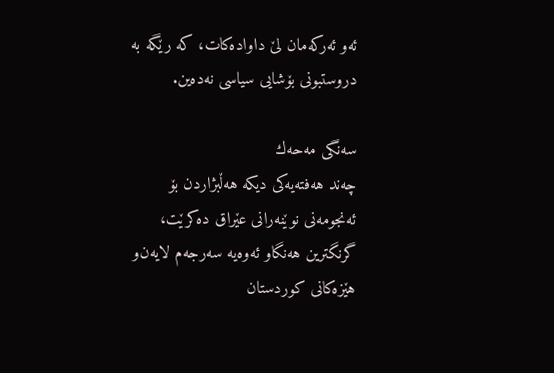ئه‌و ئه‌ركه‌مان لێ داواده‌كات، كه‌ رێگه‌ به‌ دروستبونی بۆشایی سیاسی نه‌ده‌ین.

سه‌نگی مه‌حه‌ك
چه‌ند هه‌فته‌یه‌كی دیكه‌ هه‌ڵبژاردن بۆ ئه‌نجومه‌نی نوێنه‌رانی عێراق ده‌كرێت، گرنگترین هه‌نگاو ئه‌وه‌یه‌ سه‌رجه‌م لایه‌ن‌و هێزه‌كانی كوردستان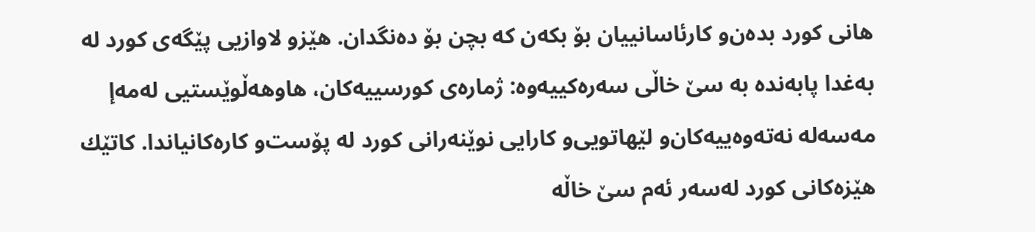هانی كورد بده‌ن‌و كارئاسانییان بۆ بكه‌ن كه‌ بچن بۆ ده‌نگدان. هێز‌و لاوازیی پێگه‌ی كورد له‌ به‌غدا پابه‌نده‌ به‌ سێ‌ خاڵی سه‌ره‌كییه‌وه‌: ژماره‌ی كورسییه‌كان، هاوهه‌ڵوێستیی له‌مه‌إ مه‌سه‌له‌ نه‌ته‌وه‌ییه‌كان‌و لێهاتویی‌و كارایی نوێنه‌رانی كورد له‌ پۆست‌و كاره‌كانیاندا. كاتێك هێزه‌كانی كورد له‌سه‌ر ئه‌م سێ‌ خاڵه‌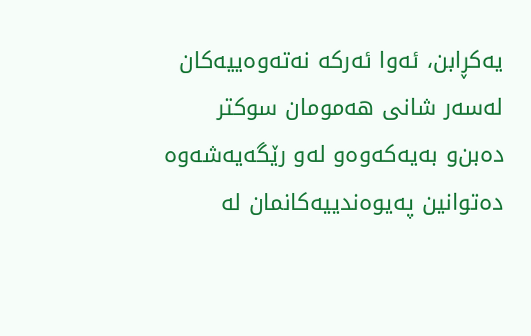یه‌كڕابن، ئه‌وا ئه‌ركه‌ نه‌ته‌وه‌ییه‌كان له‌سه‌ر شانی هه‌مومان سوكتر ده‌بن‌و به‌یه‌كه‌وه‌‌و له‌و رێگه‌یه‌شه‌وه‌ ده‌توانین په‌یوه‌ندییه‌كانمان له‌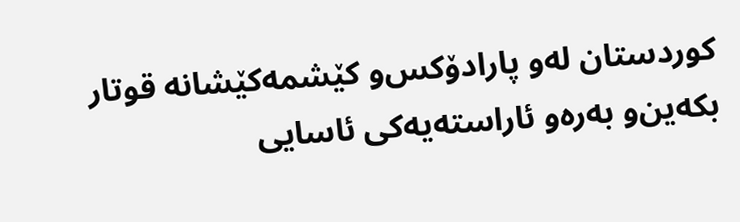كوردستان له‌و پارادۆكس‌و كێشمه‌كێشانه‌ قوتار بكه‌ین‌و به‌ره‌و ئاراسته‌یه‌كی ئاسایی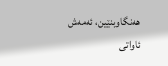هه‌نگاوبنێین، ئه‌مه‌ش ئاواتی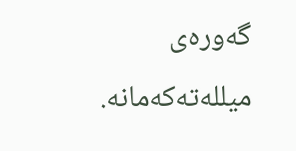گه‌وره‌ی میلله‌ته‌كه‌مانه‌.